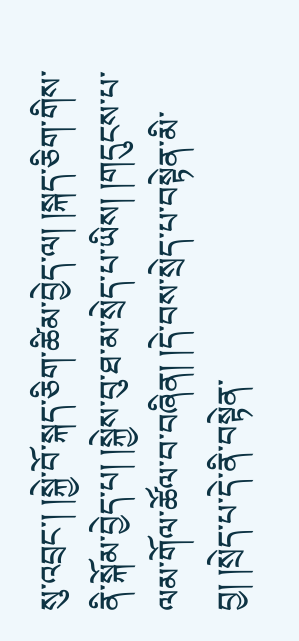སུ་འབྲང་། །སྐྱེ་བོ་སྐད་ཅིག་ཚིམ་བྱེད་ལ། །སྐད་ཅིག་གིས་ནི་སྐོམ་བྱེད་པ། །སྐྱེས་བུ་ཐ་མ་སྲེད་པ་ཡིས། །གདུངས་པ་ལམ་གོལ་ཚོལ་བ་བཞིན། །དེ་བས་སྲེད་པ་བསྟེན་མི་བྱ། །སྲེད་པ་དེ་ནི་བསྟེན་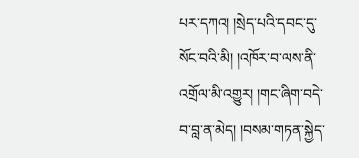པར་དཀའ། །སྲེད་པའི་དབང་དུ་སོང་བའི་མི། །འཁོར་བ་ལས་ནི་འགྲོལ་མི་འགྱུར། །གང་ཞིག་བདེ་བ་བླ་ན་མེད། །བསམ་གཏན་སྐྱེད་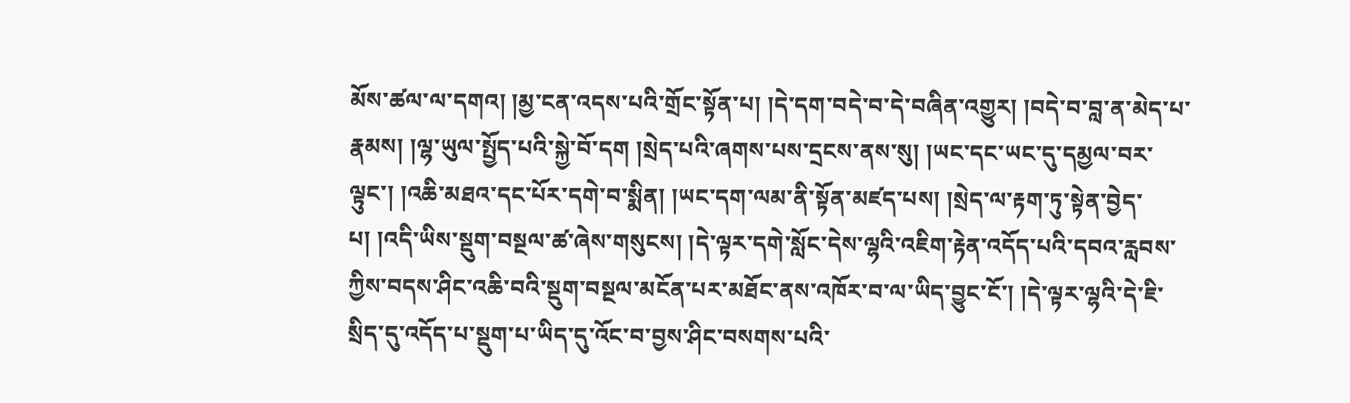མོས་ཚལ་ལ་དགའ། །མྱ་ངན་འདས་པའི་གྲོང་སྟོན་པ། །དེ་དག་བདེ་བ་དེ་བཞིན་འགྱུར། །བདེ་བ་བླ་ན་མེད་པ་རྣམས། །ལྷ་ཡུལ་སྤྱོད་པའི་སྐྱེ་བོ་དག །སྲེད་པའི་ཞགས་པས་དྲངས་ནས་སུ། །ཡང་དང་ཡང་དུ་དམྱལ་བར་ལྟུང་། །འཆི་མཐའ་དང་པོར་དགེ་བ་སྨིན། །ཡང་དག་ལམ་ནི་སྟོན་མཛད་པས། །སྲེད་ལ་རྟག་ཏུ་སྟེན་བྱེད་པ། །འདི་ཡིས་སྡུག་བསྔལ་ཚ་ཞེས་གསུངས། །དེ་ལྟར་དགེ་སློང་དེས་ལྷའི་འཇིག་རྟེན་འདོད་པའི་དབའ་རླབས་ཀྱིས་བདས་ཤིང་འཆི་བའི་སྡུག་བསྔལ་མངོན་པར་མཐོང་ནས་འཁོར་བ་ལ་ཡིད་བྱུང་ངོ་། །དེ་ལྟར་ལྷའི་དེ་ཇི་སྲིད་དུ་འདོད་པ་སྡུག་པ་ཡིད་དུ་འོང་བ་བྱས་ཤིང་བསགས་པའི་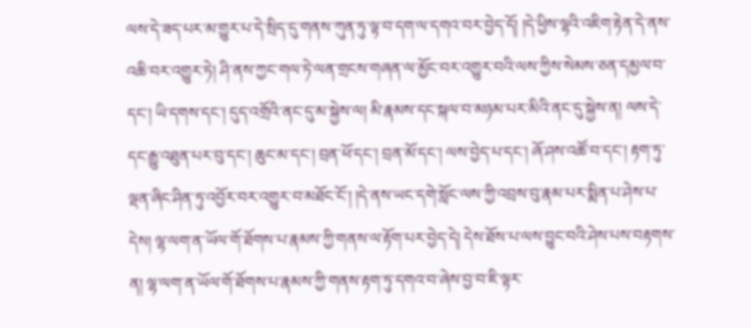ལས་དེ་ཟད་པར་མ་གྱུར་པ་དེ་སྲིད་དུ་གནས་ཀུན་ཏུ་ལྟ་བ་དག་ལ་དགའ་བར་བྱེད་དོ། །དེ་ཕྱིས་ལྷའི་འཇིག་རྟེན་དེ་ནས་འཆི་བར་འགྱུར་ཏེ། ཤི་ནས་ཀྱང་གལ་ཏེ་ལན་གྲངས་གཞན་ལ་མྱོང་བར་འགྱུར་བའི་ལས་ཀྱིས་སེམས་ཅན་དམྱལ་བ་དང་། ཡི་དགས་དང་། དུད་འགྲོའི་ནང་དུ་མ་སྐྱེས་ལ། མི་རྣམས་དང་སྐལ་བ་མཉམ་པར་མིའི་ནང་དུ་སྐྱེས་ན། ལས་དེ་དང་རྒྱུ་འཐུན་པར་བུ་དང་། ཆུང་མ་དང་། བྲན་ཕོ་དང་། བྲན་མོ་དང་། ལས་བྱེད་པ་དང་། ཞོ་ཤས་འཚོ་བ་དང་། རྟག་ཏུ་ལྡན་ཞིང་ཤིན་ཏུ་འབྱོར་བར་འགྱུར་བ་མཐོང་ངོ་། །དེ་ནས་ཡང་དགེ་སློང་ལས་ཀྱི་འབྲས་བུ་རྣམ་པར་སྨིན་པ་ཤེས་པ་དེས། ལྷ་ལག་ན་ཡོལ་གོ་ཐོགས་པ་རྣམས་ཀྱི་གནས་ལ་རྟོག་པར་བྱེད་དེ། དེས་ཐོས་པ་ལས་བྱུང་བའི་ཤེས་པས་བརྟགས་ན། ལྷ་ལག་ན་ཡོལ་གོ་ཐོགས་པ་རྣམས་ཀྱི་གནས་རྟག་ཏུ་དགའ་བ་ཞེས་བྱ་བ་ཇི་ལྟར་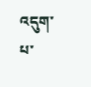འདུག་པ་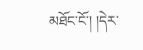མཐོང་ངོ་། །དེར་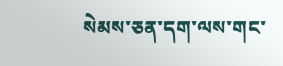སེམས་ཅན་དག་ལས་གང་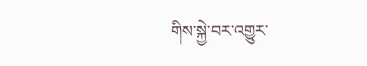གིས་སྐྱེ་བར་འགྱུར་